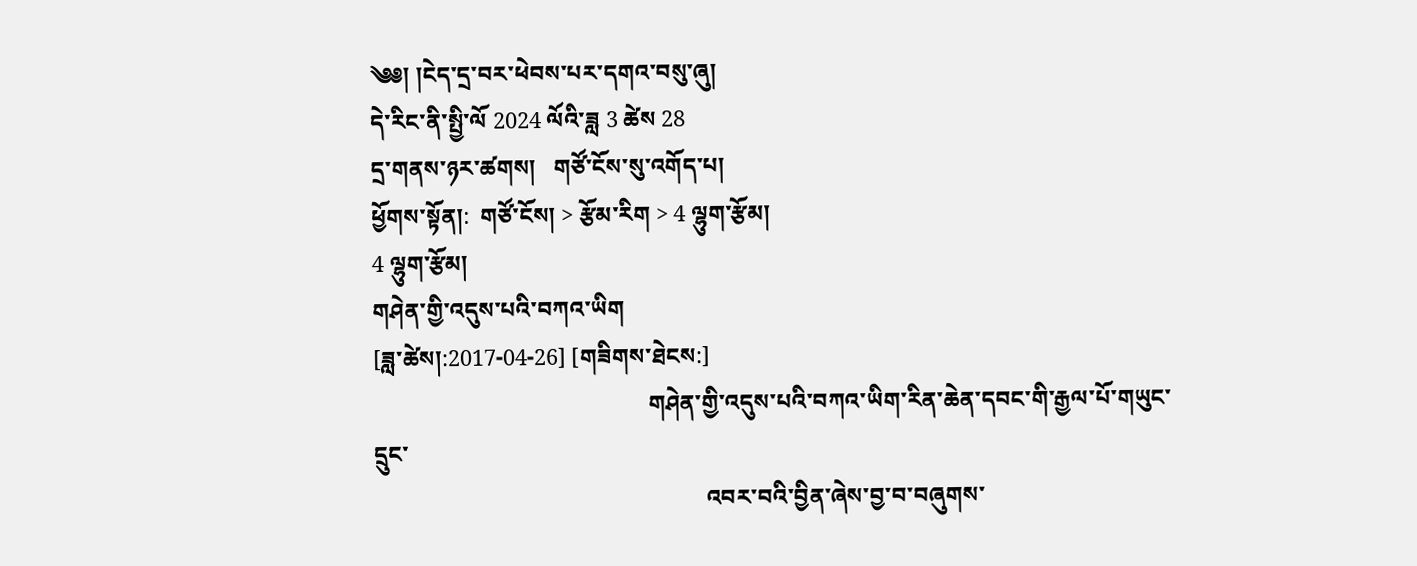༄༅། །ངེད་དྲ་བར་ཕེབས་པར་དགའ་བསུ་ཞུ།
དེ་རིང་ནི་སྤྱི་ལོ 2024 ལོའི་ཟླ 3 ཚེས 28
དྲ་གནས་ཉར་ཚགས།   གཙོ་ངོས་སུ་འགོད་པ།
ཕྱོགས་སྟོན།:  གཙོ་ངོས། > རྩོམ་རིག > 4 ལྷུག་རྩོམ།
4 ལྷུག་རྩོམ།
གཤེན་གྱི་འདུས་པའི་བཀའ་ཡིག
[ཟླ་ཚེས།:2017-04-26] [གཟིགས་ཐེངས:]
                                                གཤེན་གྱི་འདུས་པའི་བཀའ་ཡིག་རིན་ཆེན་དབང་གི་རྒྱལ་པོ་གཡུང་དྲུང་
                                                          འབར་བའི་བྱིན་ཞེས་བྱ་བ་བཞུགས་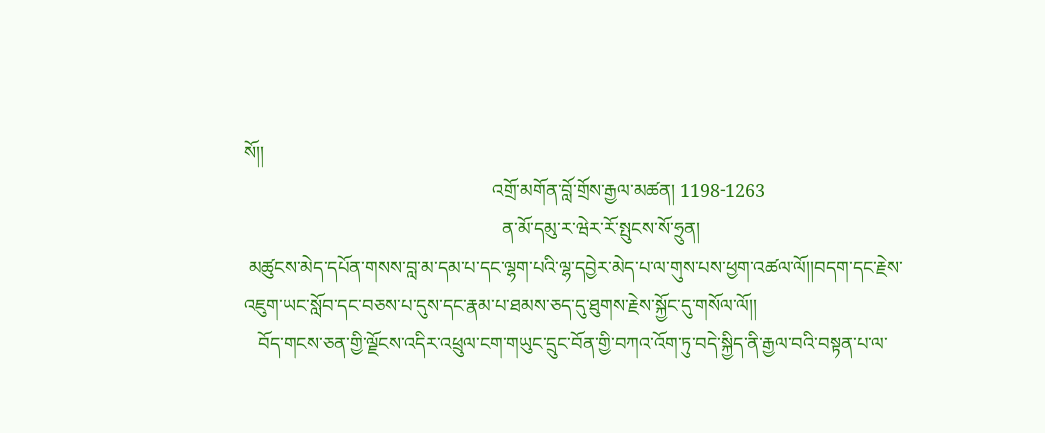སོ།།
                                                     འགྲོ་མགོན་བློ་གྲོས་རྒྱལ་མཚན། 1198-1263
                                                       ན་མོ་དམུ་ར་ཝེར་རོ་སྤུངས་སོ་ཧྲུན།
 མཚུངས་མེད་དཔོན་གསས་བླ་མ་དམ་པ་དང་ལྷག་པའི་ལྷ་དབྱེར་མེད་པ་ལ་གུས་པས་ཕྱག་འཚལ་ལོ།།བདག་དང་རྗེས་འཇུག་ཡང་སློབ་དང་བཅས་པ་དུས་དང་རྣམ་པ་ཐམས་ཅད་དུ་ཐུགས་རྗེས་སྐྱོང་དུ་གསོལ་ལོ།།
   བོད་གངས་ཅན་གྱི་ལྗོངས་འདིར་འཕྲུལ་ངག་གཡུང་དྲུང་བོན་གྱི་བཀའ་འོག་ཏུ་བདེ་སྐྱིད་ནི་རྒྱལ་བའི་བསྟན་པ་ལ་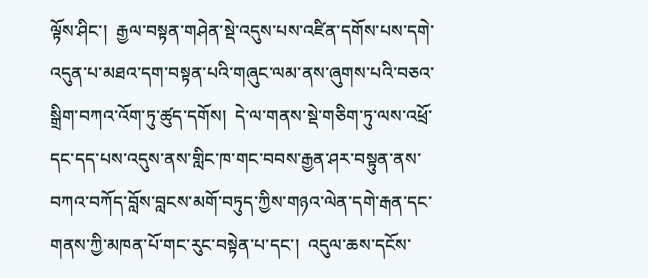ལྟོས་ཤིང་།  རྒྱལ་བསྟན་གཤེན་སྡེ་འདུས་པས་འཛིན་དགོས་པས་དགེ་འདུན་པ་མཐའ་དག་བསྟན་པའི་གཞུང་ལམ་ནས་ཞུགས་པའི་བཅའ་སྒྲིག་བཀའ་འོག་ཏུ་ཚུད་དགོས།  དེ་ལ་གནས་སྡེ་གཅིག་ཏུ་ལས་འཕྲོ་དང་དད་པས་འདུས་ནས་གླིང་ཁ་གང་བབས་རྒྱན་ཤར་བསྟུན་ནས་བཀའ་བཀོད་བློས་བླངས་མགོ་བཏུད་ཀྱིས་གཉའ་ལེན་དགེ་རྒན་དང་གནས་ཀྱི་མཁན་པོ་གང་རུང་བསྟེན་པ་དང་།  འདུལ་ཆས་དངོས་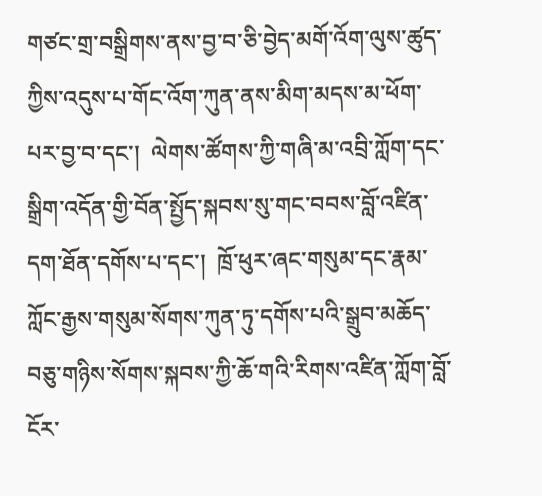གཙང་གྲ་བསྒྲིགས་ནས་བྱ་བ་ཅི་བྱེད་མགོ་འོག་ལུས་ཚུད་ཀྱིས་འདུས་པ་གོང་འོག་ཀུན་ནས་མིག་མདས་མ་ཕོག་པར་བྱ་བ་དང་།  ལེགས་ཚོགས་ཀྱི་གཞི་མ་འབྲི་ཀློག་དང་སྒྲིག་འདོན་གྱི་བོན་སྤྱོད་སྐབས་སུ་གང་བབས་བློ་འཛིན་དག་ཐོན་དགོས་པ་དང་།  ཁྲོ་ཕུར་ཞང་གསུམ་དང་རྣམ་ཀློང་རྒྱས་གསུམ་སོགས་ཀུན་ཏུ་དགོས་པའི་སྒྲུབ་མཆོད་བཅུ་གཉིས་སོགས་སྐབས་ཀྱི་ཆོ་གའི་རིགས་འཛིན་ཀློག་བློ་ངོར་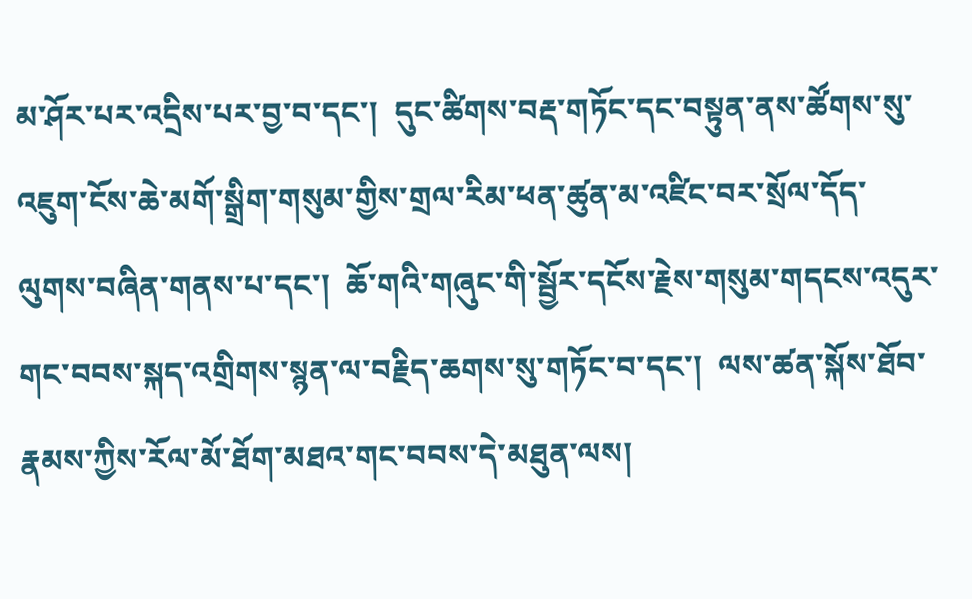མ་ཤོར་པར་འདྲིས་པར་བྱ་བ་དང་།  དུང་ཚིགས་བརྡ་གཏོང་དང་བསྟུན་ནས་ཚོགས་སུ་འཇུག་ངོས་ཆེ་མགོ་སྒྲིག་གསུམ་གྱིས་གྲལ་རིམ་ཕན་ཚུན་མ་འཛིང་བར་སྲོལ་དོད་ལུགས་བཞིན་གནས་པ་དང་།  ཆོ་གའི་གཞུང་གི་སྦྱོར་དངོས་རྗེས་གསུམ་གདངས་འདུར་གང་བབས་སྐད་འགྲིགས་སྙན་ལ་བརྗིད་ཆགས་སུ་གཏོང་བ་དང་།  ལས་ཚན་སྐོས་ཐོབ་རྣམས་ཀྱིས་རོལ་མོ་ཐོག་མཐའ་གང་བབས་དེ་མཐུན་ལས།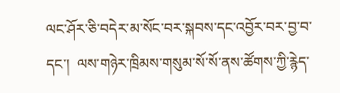ལང་ཤོར་ཅི་བདེར་མ་སོང་བར་སྐབས་དང་འབྱོར་བར་བྱ་བ་དང་།  ལས་གཉེར་ཁྲིམས་གསུམ་སོ་སོ་ནས་ཚོགས་ཀྱི་རྙེད་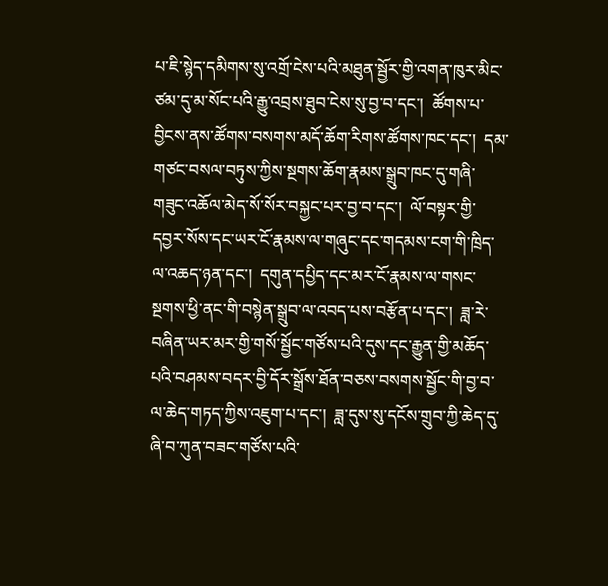པ་ཇི་སྙེད་དམིགས་སུ་འགྲོ་ངེས་པའི་མཐུན་སྦྱོར་གྱི་འགན་ཁུར་མིང་ཙམ་དུ་མ་སོང་པའི་རྒྱུ་འབྲས་ཐུབ་ངེས་སུ་བྱ་བ་དང་།  ཚོགས་པ་བྱིངས་ནས་ཚོགས་བསགས་མདོ་ཆོག་རིགས་ཚོགས་ཁང་དང་།  དམ་གཙང་བསལ་བཏུས་ཀྱིས་སྔགས་ཆོག་རྣམས་སྒྲུབ་ཁང་དུ་གཞི་གཟུང་འཆོལ་མེད་སོ་སོར་བསྐྱང་པར་བྱ་བ་དང་།  ལོ་བསྟར་གྱི་དབྱར་སོས་དང་ཡར་ངོ་རྣམས་ལ་གཞུང་དང་གདམས་ངག་གི་ཁྲིད་ལ་འཆད་ཉན་དང་།  དགུན་དཔྱིད་དང་མར་ངོ་རྣམས་ལ་གསང་སྔགས་ཕྱི་ནང་གི་བསྙེན་སྒྲུབ་ལ་འབད་པས་བརྩོན་པ་དང་།  ཟླ་རེ་བཞིན་ཡར་མར་གྱི་གསོ་སྦྱོང་གཙོས་པའི་དུས་དང་རྒྱུན་གྱི་མཆོད་པའི་བཤམས་བདར་བྱི་དོར་སྒྲོས་ཐོན་བཅས་བསགས་སྦྱོང་གི་བྱ་བ་ལ་ཆེད་གཏད་ཀྱིས་འཇུག་པ་དང་།  ཟླ་དུས་སུ་དངོས་གྲུབ་ཀྱི་ཆེད་དུ་ཞི་བ་ཀུན་བཟང་གཙོས་པའི་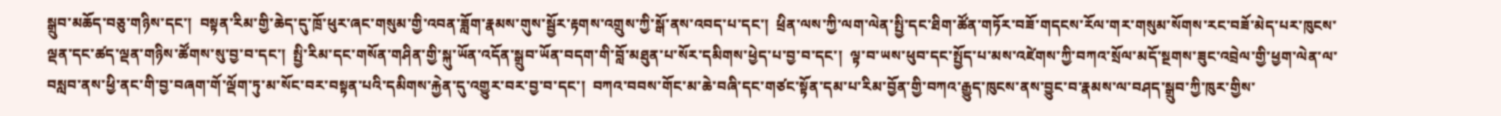སྒྲུབ་མཆོད་བཅུ་གཉིས་དང་།  བསྟན་རིམ་གྱི་ཆེད་དུ་ཁྲོ་ཕུར་ཞང་གསུམ་གྱི་འབན་ཟློག་རྣམས་གུས་སྦྱོར་རྟགས་འགྲུས་ཀྱི་སྒོ་ནས་འབད་པ་དང་།  ཕྲིན་ལས་ཀྱི་ལག་ལེན་སྤྱི་དང་ཐིག་ཚོན་གཏོར་བཟོ་གདངས་རོལ་གར་གསུམ་སོགས་རང་བཟོ་མེད་པར་ཁུངས་ལྡན་དང་ཚད་ལྡན་གཉིས་ཚོགས་སུ་བྱ་བ་དང་།  སྤྱི་རིམ་དང་གསོན་གཤིན་གྱི་སྐུ་ཡོན་འདོན་སྒྲུབ་ཡོན་བདག་གི་བློ་མཐུན་པ་སོར་དམིགས་ཕྱེད་པ་བྱ་བ་དང་།  ལྟ་བ་ཡས་ཕུབ་དང་སྤྱོད་པ་མས་འཛེགས་ཀྱི་བཀའ་སྲོལ་མདོ་སྔགས་ཟུང་འབྲེལ་གྱི་ཕྱག་ལེན་ལ་བསླབ་ནས་ཕྱི་ནང་གི་བྱ་བཞག་གོ་ལྡོག་ཏུ་མ་སོང་བར་བསྟན་པའི་དམིགས་རྐྱེན་དུ་འགྱུར་བར་བྱ་བ་དང་།  བཀའ་བབས་གོང་མ་ཆེ་བཞི་དང་གཙང་སྟོན་དམ་པ་རིམ་བྱོན་གྱི་བཀའ་རྒྱུད་ཁུངས་ནས་བྱུང་བ་རྣམས་ལ་བཤད་སྒྲུབ་ཀྱི་ཁུར་གྱིས་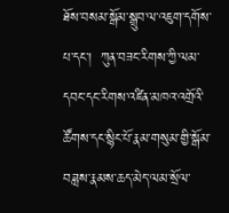ཐོས་བསམ་སྒོམ་སྒྲུབ་ལ་འཇུག་དགོས་པ་དང་།  ཀུན་བཟང་རིགས་ཀྱི་ལམ་དབང་དང་རིགས་འཛིན་མཁའ་འགྲོའི་ཚོགས་དང་སྙིང་པོ་རྣམ་གསུམ་གྱི་སྒོམ་བཟླས་རྣམས་ཆད་མེད་ལམ་སྲོལ་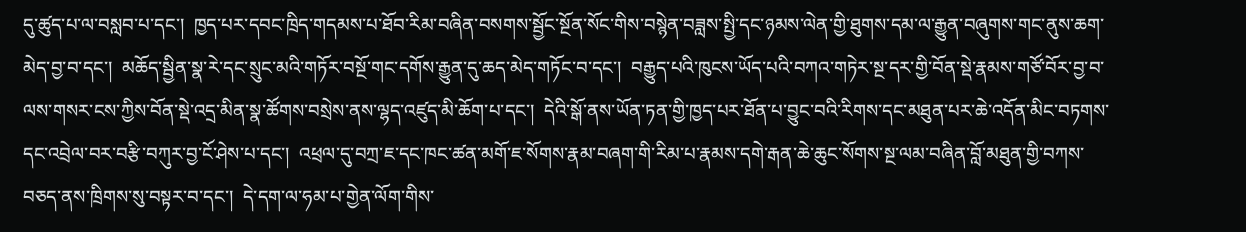དུ་ཚུད་པ་ལ་བསླབ་པ་དང་།  ཁྱད་པར་དབང་ཁྲིད་གདམས་པ་ཐོབ་རིམ་བཞིན་བསགས་སྦྱོང་སྔོན་སོང་གིས་བསྙེན་བཟླས་སྤྱི་དང་ཉམས་ལེན་གྱི་ཐུགས་དམ་ལ་རྒྱུན་བཞུགས་གང་ནུས་ཆག་མེད་བྱ་བ་དང་།  མཆོད་སྦྱིན་སྣ་རེ་དང་སྲུང་མའི་གཏོར་བསྔོ་གང་དགོས་རྒྱུན་དུ་ཆད་མེད་གཏོང་བ་དང་།  བརྒྱུད་པའི་ཁུངས་ཡོད་པའི་བཀའ་གཏེར་སྔ་དར་གྱི་བོན་སྡེ་རྣམས་གཙོ་བོར་བྱ་བ་ལས་གསར་ངས་ཀྱིས་བོན་སྡེ་འདྲ་མིན་སྣ་ཚོགས་བསྲེས་ནས་ལྷད་འཛུད་མི་ཆོག་པ་དང་།  དེའི་སྒོ་ནས་ཡོན་ཏན་གྱི་ཁྱད་པར་ཐོན་པ་བྱུང་བའི་རིགས་དང་མཐུན་པར་ཆེ་འདོན་མིང་བཏགས་དང་འབྲེལ་བར་བརྩི་བཀུར་བྱ་ངོ་ཤེས་པ་དང་།  འཕྲལ་དུ་བཀྲ་ཇ་དང་ཁང་ཚན་མགོ་ཇ་སོགས་རྣམ་བཞག་གི་རིམ་པ་རྣམས་དགེ་རྒན་ཆེ་ཆུང་སོགས་སྔ་ལམ་བཞིན་བློ་མཐུན་གྱི་བཀས་བཅད་ནས་ཁྲིགས་སུ་བསྟར་བ་དང་།  དེ་དག་ལ་ཧམ་པ་གྱེན་ལོག་གིས་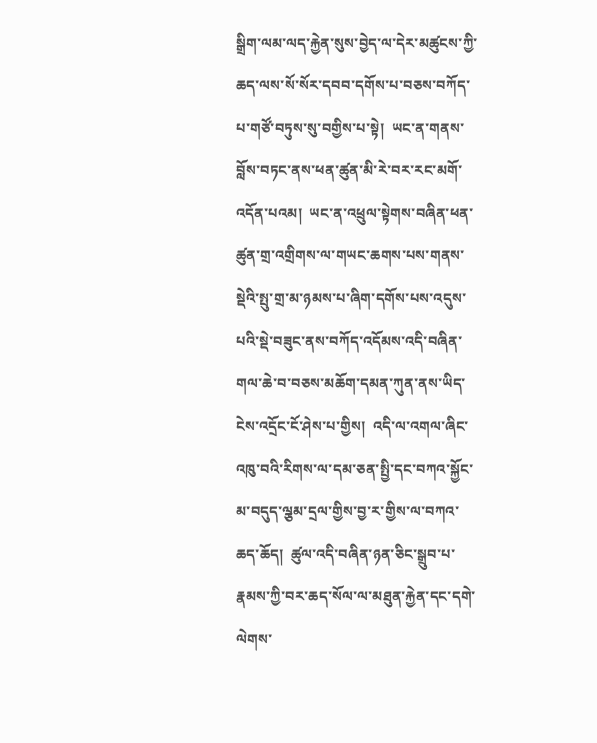སྒྲིག་ལམ་ལད་རྐྱེན་སུས་བྱེད་ལ་དེར་མཚུངས་ཀྱི་ཆད་ལས་སོ་སོར་དབབ་དགོས་པ་བཅས་བཀོད་པ་གཙོ་བཏུས་སུ་བགྱིས་པ་སྟེ།  ཡང་ན་གནས་བློས་བཏང་ནས་ཕན་ཚུན་མི་རེ་བར་རང་མགོ་འདོན་པའམ།  ཡང་ན་འཕྲུལ་སྟེགས་བཞིན་ཕན་ཚུན་གྲ་འགྲིགས་ལ་གཡང་ཆགས་པས་གནས་སྡེའི་སྤུ་གྲ་མ་ཉམས་པ་ཞིག་དགོས་པས་འདུས་པའི་སྡེ་བཟུང་ནས་བཀོད་འདོམས་འདི་བཞིན་གལ་ཆེ་བ་བཅས་མཆོག་དམན་ཀུན་ནས་ཡིད་ངེས་འདྲོང་ངོ་ཤེས་པ་གྱིས།  འདི་ལ་འགལ་ཞིང་འཁུ་བའི་རིགས་ལ་དམ་ཅན་སྤྱི་དང་བཀའ་སྐྱོང་མ་བདུད་ལྕམ་དྲལ་གྱིས་བྱ་ར་གྱིས་ལ་བཀའ་ཆད་ཆོད།  ཚུལ་འདི་བཞིན་ཉན་ཅིང་སྒྲུབ་པ་རྣམས་ཀྱི་བར་ཆད་སོལ་ལ་མཐུན་རྐྱེན་དང་དགེ་ལེགས་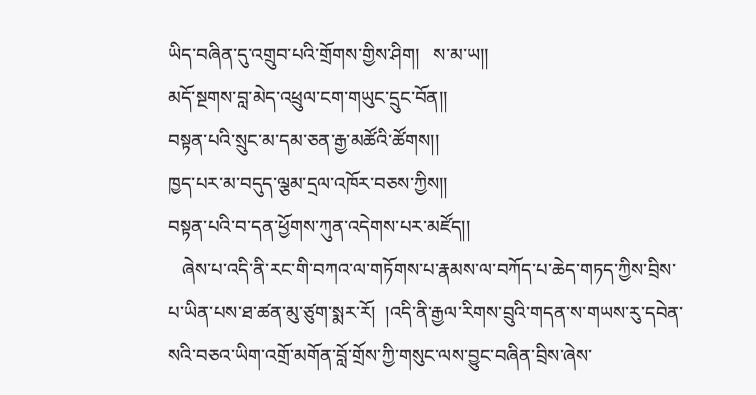ཡིད་བཞིན་དུ་འགྲུབ་པའི་གྲོགས་གྱིས་ཤིག།   ས་མ་ཡ།།
མདོ་སྔགས་བླ་མེད་འཕྲུལ་ངག་གཡུང་དྲུང་བོན།།
བསྟན་པའི་སྲུང་མ་དམ་ཅན་རྒྱ་མཚོའི་ཚོགས།།
ཁྱད་པར་མ་བདུད་ལྕམ་དྲལ་འཁོར་བཅས་ཀྱིས།།
བསྟན་པའི་བ་དན་ཕྱོགས་ཀུན་འདེགས་པར་མཛོད།།
   ཞེས་པ་འདི་ནི་རང་གི་བཀའ་ལ་གཏོགས་པ་རྣམས་ལ་བཀོད་པ་ཆེད་གཏད་ཀྱིས་བྲིས་པ་ཡིན་པས་ཐ་ཚན་མུ་ཙུག་སྨར་རོ།  །འདི་ནི་རྒྱལ་རིགས་བྲུའི་གདན་ས་གཡས་རུ་དབེན་སའི་བཅའ་ཡིག་འགྲོ་མགོན་བློ་གྲོས་ཀྱི་གསུང་ལས་བྱུང་བཞིན་བྲིས་ཞེས་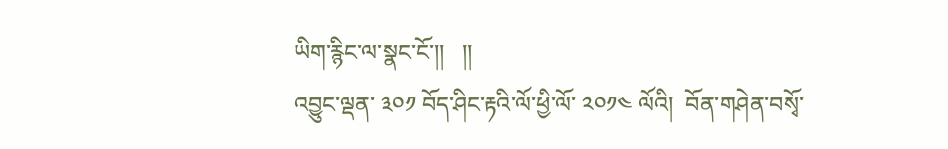ཡིག་རྙིང་ལ་སྣང་ངོ་།།   །།
འབྱུང་ལྡན་ ༣༠༡ བོད་ཤིང་རྟའི་ལོ་ཕྱི་ལོ་ ༢༠༡༤ ལོའི།  བོན་གཤེན་བསྭོ་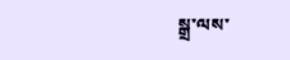སྒྲ་ལས་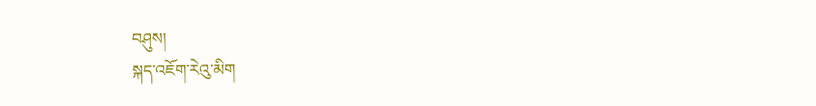བཤུས།
སྐད་འཇོག་རེའུ་མིག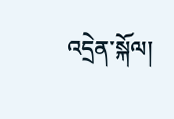འདྲེན་སྐོལ།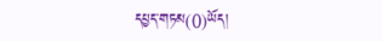དཔྱད་གཏམ(0)ཡོད།